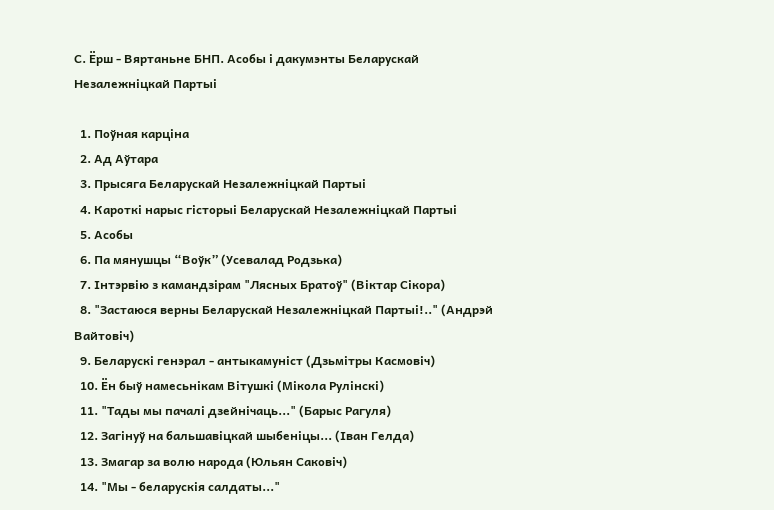С. Ёрш - Вяртаньне БНП. Асобы і дакумэнты Беларускай Незалежніцкай Партыі

  1. Поўная карціна
  2. Ад Аўтара
  3. Прысяга Беларускай Незалежніцкай Партыі
  4. Кароткі нарыс гісторыі Беларускай Незалежніцкай Партыі
  5. Асобы
  6. Па мянушцы “Воўк” (Усевалад Родзька)
  7. Інтэрвію з камандзірам "Лясных Братоў" (Віктар Сікора)
  8. "Застаюся верны Беларускай Незалежніцкай Партыі!.." (Андрэй Вайтовіч)
  9. Беларускі генэрал - антыкамуніст (Дзьмітры Касмовіч)
  10. Ён быў намесьнікам Вітушкі (Мікола Рулінскі)
  11. "Тады мы пачалі дзейнічаць..." (Барыс Рагуля)
  12. Загінуў на бальшавіцкай шыбеніцы... (Іван Гелда)
  13. Змагар за волю народа (Юльян Саковіч)
  14. "Мы - беларускія салдаты..."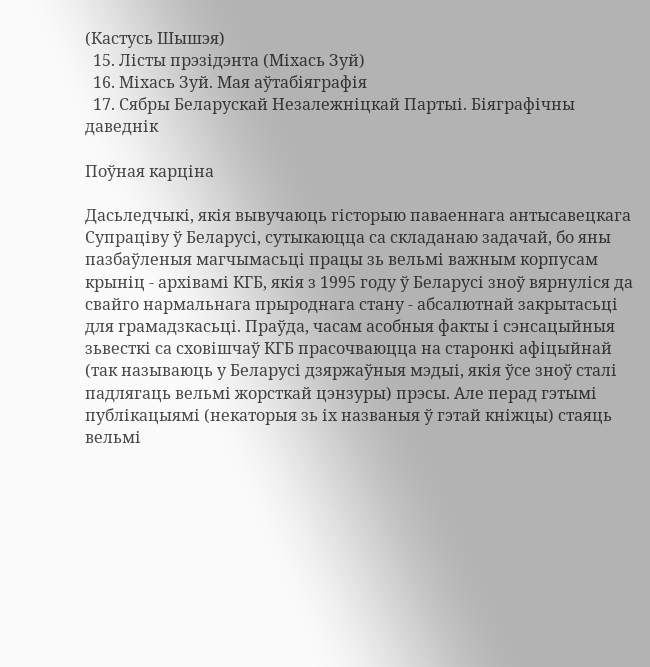(Кастусь Шышэя)
  15. Лісты прэзідэнта (Міхась Зуй)
  16. Міхась Зуй. Мая аўтабіяграфія
  17. Сябры Беларускай Незалежніцкай Партыі. Біяграфічны даведнік

Поўная карціна

Дасьледчыкі, якія вывучаюць гісторыю паваеннага антысавецкага Супраціву ў Беларусі, сутыкаюцца са складанаю задачай, бо яны пазбаўленыя магчымасьці працы зь вельмі важным корпусам крыніц - архівамі КГБ, якія з 1995 году ў Беларусі зноў вярнуліся да свайго нармальнага прыроднага стану - абсалютнай закрытасьці для грамадзкасьці. Праўда, часам асобныя факты і сэнсацыйныя зьвесткі са сховішчаў КГБ прасочваюцца на старонкі афіцыйнай (так называюць у Беларусі дзяржаўныя мэдыі, якія ўсе зноў сталі падлягаць вельмі жорсткай цэнзуры) прэсы. Але перад гэтымі публікацыямі (некаторыя зь іх названыя ў гэтай кніжцы) стаяць вельмі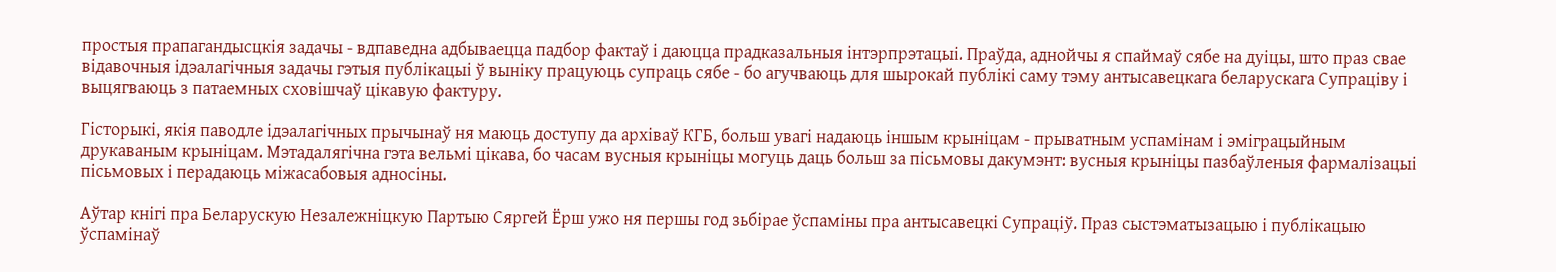простыя прапагандысцкія задачы - вдпаведна адбываецца падбор фактаў і даюцца прадказальныя інтэрпрэтацыі. Праўда, аднойчы я спаймаў сябе на дуіцы, што праз свае відавочныя ідэалагічныя задачы гэтыя публікацыі ў выніку працуюць супраць сябе - бо агучваюць для шырокай публікі саму тэму антысавецкага беларускага Супраціву і выцягваюць з патаемных сховішчаў цікавую фактуру.

Гісторыкі, якія паводле ідэалагічных прычынаў ня маюць доступу да архіваў КГБ, больш увагі надаюць іншым крыніцам - прыватным успамінам і эміграцыйным друкаваным крыніцам. Мэтадалягічна гэта вельмі цікава, бо часам вусныя крыніцы могуць даць больш за пісьмовы дакумэнт: вусныя крыніцы пазбаўленыя фармалізацыі пісьмовых і перадаюць міжасабовыя адносіны.

Аўтар кнігі пра Беларускую Незалежніцкую Партыю Сяргей Ёрш ужо ня першы год зьбірае ўспаміны пра антысавецкі Супраціў. Праз сыстэматызацыю і публікацыю ўспамінаў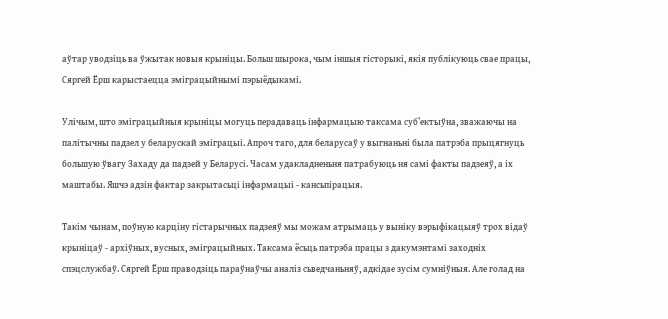аўтар уводзіць ва ўжытак новыя крыніцы. Больш шырока, чым іншыя гісторыкі, якія публікуюць свае працы, Сяргей Ёрш карыстаецца эміграцыйнымі пэрыёдыкамі.

Улічым, што эміграцыйныя крыніцы могуць перадаваць інфармацыю таксама суб’ектыўна, зважаючы на палітычны падзел у беларускай эміграцыі. Апроч таго, для беларусаў у выгнаньні была патрэба прыцягнуць большую ўвагу Захаду да падзей у Беларусі. Часам удакладненьня патрабуюць ня самі факты падзеяў, а іх маштабы. Яшчэ адзін фактар закрытасьці інфармацыі - кансьпірацыя.

Такім чынам, поўную карціну гістарычных падзеяў мы можам атрымаць у выніку вэрыфікацыяў трох відаў крыніцаў - архіўных, вусных, эміграцыйных. Таксама ёсьць патрэба працы з дакумэнтамі заходніх спэцслужбаў. Сяргей Ёрш праводзіць параўнаўчы аналіз сьведчаньняў, адкідае зусім сумніўныя. Але голад на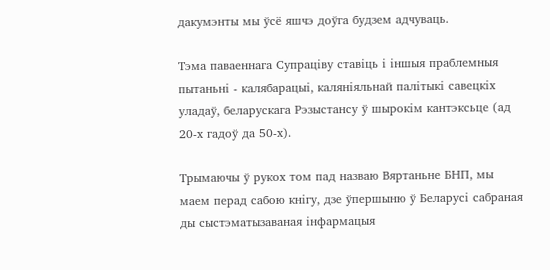дакумэнты мы ўсё яшчэ доўга будзем адчуваць.

Тэма паваеннага Супраціву ставіць і іншыя праблемныя пытаньні - калябарацыі, каляніяльнай палітыкі савецкіх уладаў, беларускага Рэзыстансу ў шырокім кантэксьце (ад 20-х гадоў да 50-х).

Трымаючы ў рукох том пад назваю Вяртаньне БНП, мы маем перад сабою кнігу, дзе ўпершыню ў Беларусі сабраная ды сыстэматызаваная інфармацыя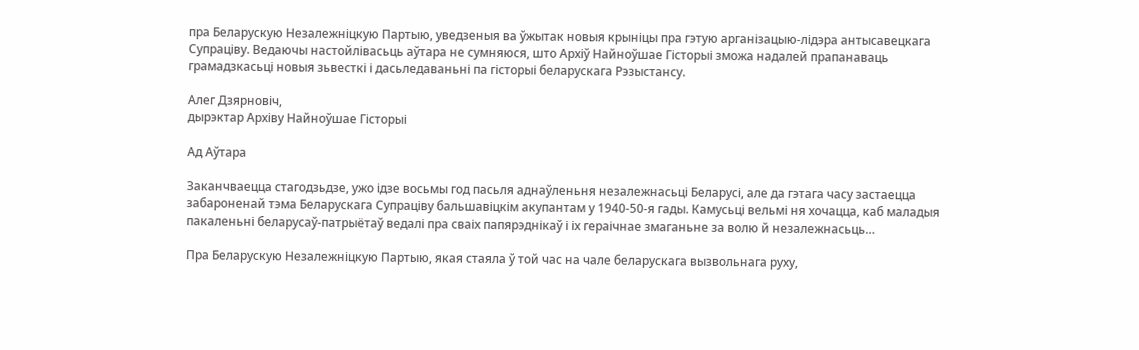пра Беларускую Незалежніцкую Партыю, уведзеныя ва ўжытак новыя крыніцы пра гэтую арганізацыю-лідэра антысавецкага Супраціву. Ведаючы настойлівасьць аўтара не сумняюся, што Архіў Найноўшае Гісторыі зможа надалей прапанаваць грамадзкасьці новыя зьвесткі і дасьледаваньні па гісторыі беларускага Рэзыстансу.

Алег Дзярновіч,
дырэктар Архіву Найноўшае Гісторыі

Ад Аўтара

Заканчваецца стагодзьдзе, ужо ідзе восьмы год пасьля аднаўленьня незалежнасьці Беларусі, але да гэтага часу застаецца забароненай тэма Беларускага Супраціву бальшавіцкім акупантам у 1940-50-я гады. Камусьці вельмі ня хочацца, каб маладыя пакаленьні беларусаў-патрыётаў ведалі пра сваіх папярэднікаў і іх гераічнае змаганьне за волю й незалежнасьць…

Пра Беларускую Незалежніцкую Партыю, якая стаяла ў той час на чале беларускага вызвольнага руху,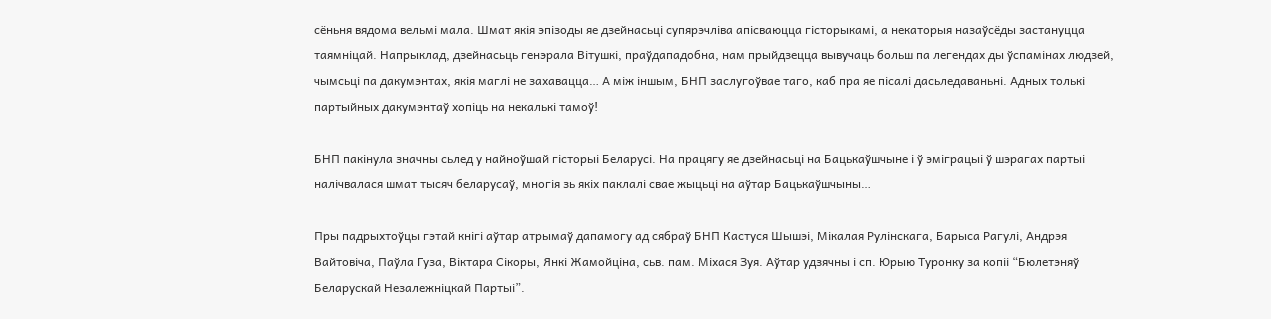сёньня вядома вельмі мала. Шмат якія эпізоды яе дзейнасьці супярэчліва апісваюцца гісторыкамі, а некаторыя назаўсёды застануцца таямніцай. Напрыклад, дзейнасьць генэрала Вітушкі, праўдападобна, нам прыйдзецца вывучаць больш па легендах ды ўспамінах людзей, чымсьці па дакумэнтах, якія маглі не захавацца… А між іншым, БНП заслугоўвае таго, каб пра яе пісалі дасьледаваньні. Адных толькі партыйных дакумэнтаў хопіць на некалькі тамоў!

БНП пакінула значны сьлед у найноўшай гісторыі Беларусі. На працягу яе дзейнасьці на Бацькаўшчыне і ў эміграцыі ў шэрагах партыі налічвалася шмат тысяч беларусаў, многія зь якіх паклалі свае жыцьці на аўтар Бацькаўшчыны…

Пры падрыхтоўцы гэтай кнігі аўтар атрымаў дапамогу ад сябраў БНП Кастуся Шышэі, Мікалая Рулінскага, Барыса Рагулі, Андрэя Вайтовіча, Паўла Гуза, Віктара Сікоры, Янкі Жамойціна, сьв. пам. Міхася Зуя. Аўтар удзячны і сп. Юрыю Туронку за копіі “Бюлетэняў Беларускай Незалежніцкай Партыі”.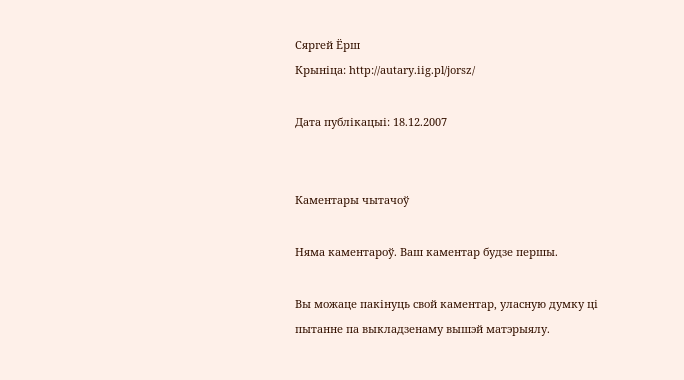Сяргей Ёрш
Крыніца: http://autary.iig.pl/jorsz/

Дата публікацыі: 18.12.2007


Каментары чытачоў

Няма каментароў. Ваш каментар будзе першы.

Вы можаце пакінуць свой каментар, уласную думку ці пытанне па выкладзенаму вышэй матэрыялу.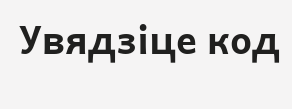Увядзіце код